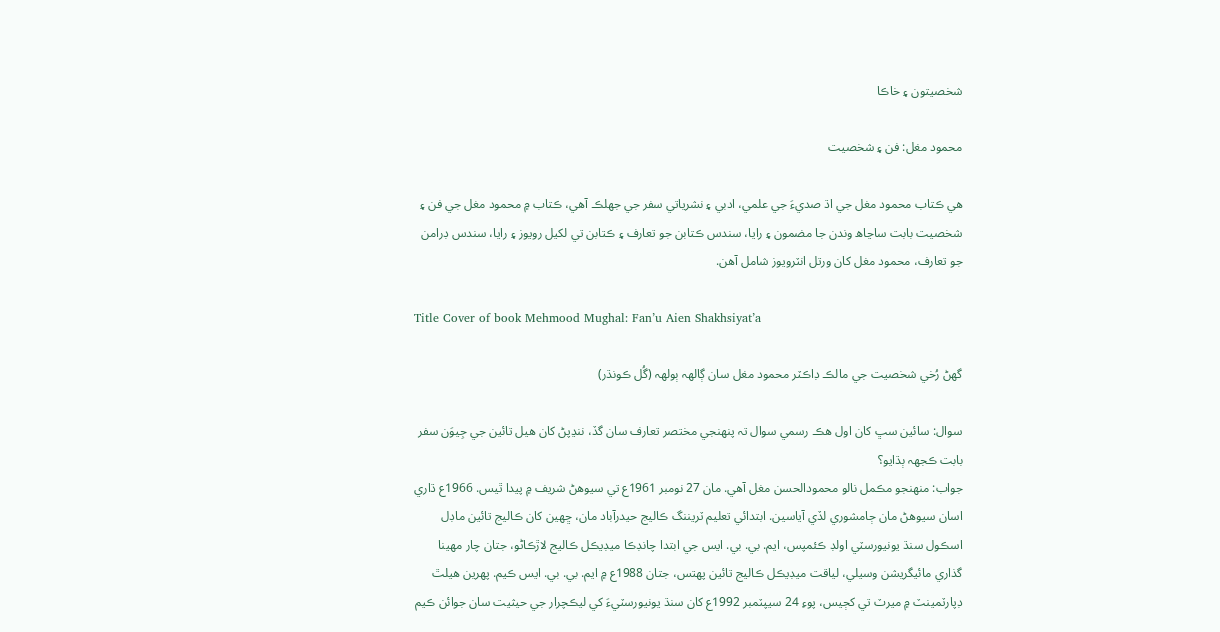شخصيتون ۽ خاڪا

محمود مغل: فن ۽ شخصيت

ھي ڪتاب محمود مغل جي اڌ صديءَ جي علمي، ادبي ۽ نشرياتي سفر جي جهلڪ آھي، ڪتاب ۾ محمود مغل جي فن ۽ شخصيت بابت ساڃاھ وندن جا مضمون ۽ رايا، سندس ڪتابن جو تعارف ۽ ڪتابن تي لکيل رويوز ۽ رايا، سندس ڊرامن جو تعارف، محمود مغل کان ورتل انٽرويوز شامل آھن.

Title Cover of book Mehmood Mughal: Fan’u Aien Shakhsiyat’a

گهڻ رُخي شخصيت جي مالڪ ڊاڪٽر محمود مغل سان ڳالھہ ٻولھہ (گُل ڪونڌر)

سوال: سائين سڀ کان اول هڪ رسمي سوال تہ پنھنجي مختصر تعارف سان گڏ، ننڍپڻ کان هيل تائين جي جِيوَن سفر بابت ڪجهہ ٻڌايو؟
جواب: منھنجو مڪمل نالو محمودالحسن مغل آهي. مان 27 نومبر 1961ع تي سيوهڻ شريف ۾ پيدا ٿيس. 1966ع ڌاري اسان سيوهڻ مان ڄامشوري لڏي آياسين. ابتدائي تعليم ٽريننگ ڪاليج حيدرآباد مان، ڇھين کان ڪاليج تائين ماڊل اسڪول سنڌ يونيورسٽي اولڊ ڪئمپس، ايم. بي. بي. ايس جي ابتدا چانڊڪا ميڊيڪل ڪاليج لاڙڪاڻو، جتان چار مھينا گذاري مائيگريشن وسيلي، لياقت ميڊيڪل ڪاليج تائين پھتس، جتان 1988ع ۾ ايم. بي. بي. ايس ڪيم. پھرين هيلٿ ڊپارٽمينٽ ۾ ميرٽ تي کڄيس، پوءِ 24 سيپٽمبر 1992ع کان سنڌ يونيورسٽيءَ کي ليڪچرار جي حيثيت سان جوائن ڪيم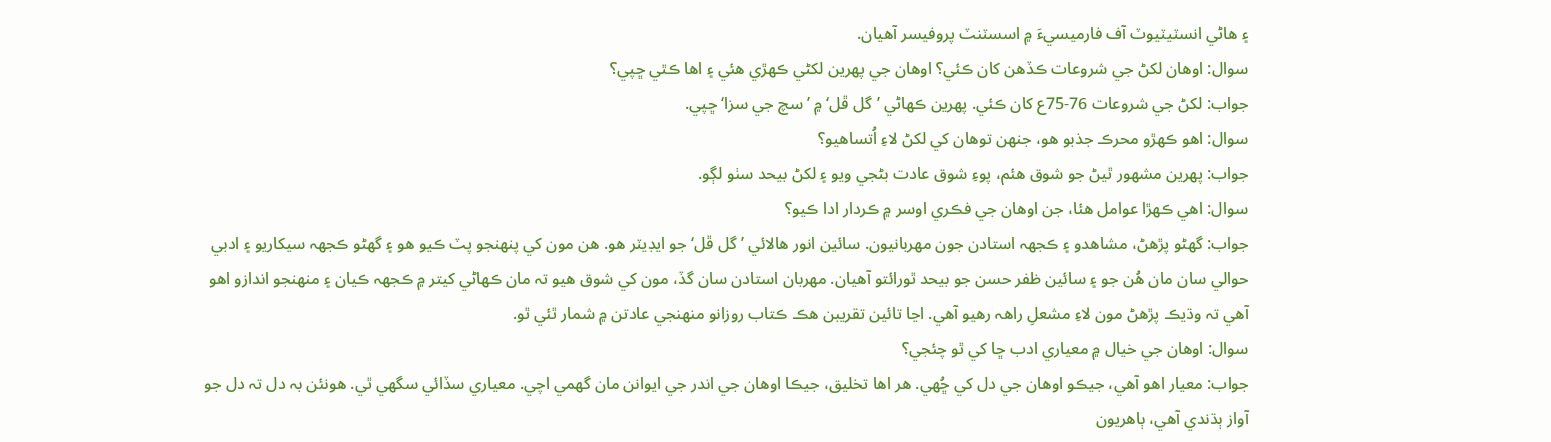۽ هاڻي انسٽيٽيوٽ آف فارميسيءَ ۾ اسسٽنٽ پروفيسر آهيان.
سوال: اوهان لکڻ جي شروعات ڪڏهن کان ڪئي؟ اوهان جي پھرين لکڻي ڪھڙي هئي ۽ اها ڪٿي ڇپي؟
جواب: لکڻ جي شروعات 76-75ع کان ڪئي. پھرين ڪھاڻي ’گل ڦل‘ ۾ ’سچ جي سزا‘ ڇپي.
سوال: اهو ڪھڙو محرڪ جذبو هو، جنھن توهان کي لکڻ لاءِ اُتساهيو؟
جواب: پھرين مشھور ٿيڻ جو شوق هئم، پوءِ شوق عادت بڻجي ويو ۽ لکڻ بيحد سٺو لڳو.
سوال: اهي ڪھڙا عوامل هئا، جن اوهان جي فڪري اوسر ۾ ڪردار ادا ڪيو؟
جواب: گهڻو پڙهڻ، مشاهدو ۽ ڪجهہ استادن جون مھربانيون. سائين انور هالائي ’گل ڦل‘ جو ايڊيٽر هو. هن مون کي پنھنجو پٽ ڪيو هو ۽ گهڻو ڪجهہ سيکاريو ۽ ادبي حوالي سان مان هُن جو ۽ سائين ظفر حسن جو بيحد ٿورائتو آهيان. مھربان استادن سان گڏ، مون کي شوق هيو تہ مان ڪھاڻي کيتر ۾ ڪجهہ ڪيان ۽ منھنجو اندازو اهو آهي تہ وڌيڪ پڙهڻ مون لاءِ مشعلِ راھہ رهيو آهي. اڃا تائين تقريبن هڪ ڪتاب روزانو منھنجي عادتن ۾ شمار ٿئي ٿو.
سوال: اوهان جي خيال ۾ معياري ادب ڇا کي ٿو چئجي؟
جواب: معيار اهو آهي، جيڪو اوهان جي دل کي ڇُهي. هر اها تخليق، جيڪا اوهان جي اندر جي ايوانن مان گهمي اچي. معياري سڏائي سگهي ٿي. هونئن بہ دل تہ دل جو آواز ٻڌندي آهي، ٻاهريون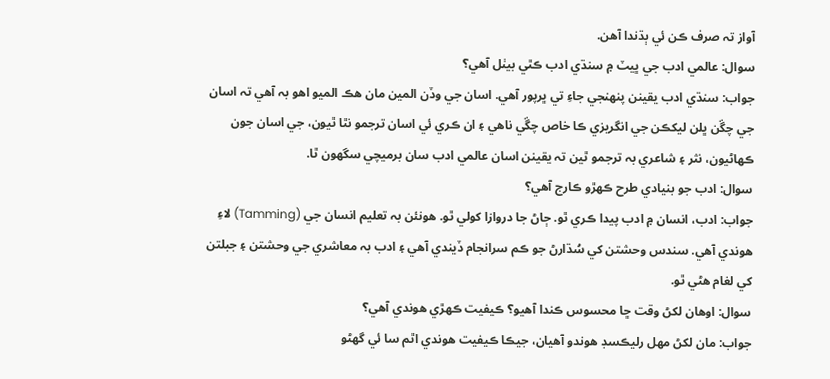آواز تہ صرف ڪن ئي ٻڌندا آهن.
سوال: عالمي ادب جي ڀيٽ ۾ سنڌي ادب ڪٿي بيٺل آهي؟
جواب: سنڌي ادب يقينن پنھنجي جاءِ تي ڀرپور آهي. اسان جي وڏن المين مان هڪ الميو اهو بہ آهي تہ اسان جي چڱن ڀلن ليکڪن جي انگريزي ڪا خاص چڱي ناهي ۽ ان ڪري ئي اسان ترجمو نٿا ٿيون، جي اسان جون ڪھاڻيون، نثر ۽ شاعري بہ ترجمو ٿين تہ يقينن اسان عالمي ادب سان برميچي سگهون ٿا.
سوال: ادب جو بنيادي طرح ڪھڙو ڪارج آهي؟
جواب: ادب، انسان ۾ ادب پيدا ڪري ٿو. ڄاڻ جا دروازا کولي ٿو. هونئن بہ تعليم انسان جي (Tamming) لاءِ هوندي آهي. سندس وحشتن کي سُڌارڻ جو ڪم سرانجام ڏيندي آهي ۽ ادب بہ معاشري جي وحشتن ۽ جبلتن کي لغام هڻي ٿو.
سوال: اوهان لکڻ وقت ڇا محسوس ڪندا آهيو؟ ڪيفيت ڪھڙي هوندي آهي؟
جواب: مان لکڻ مھل رليڪسڊ هوندو آهيان، جيڪا ڪيفيت هوندي اٿم سا ئي گهڻو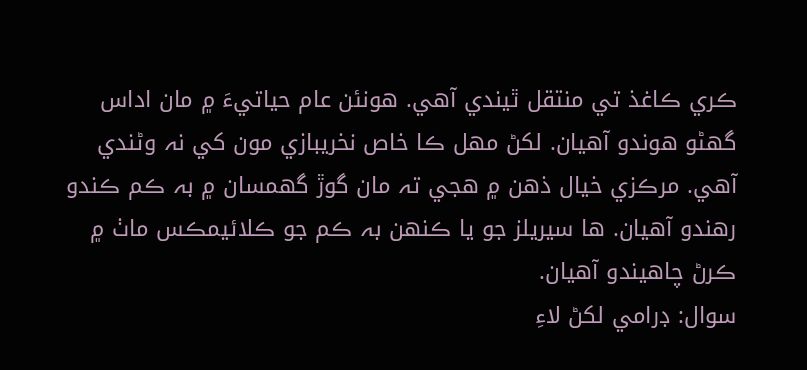ڪري ڪاغذ تي منتقل ٿيندي آهي. هونئن عام حياتيءَ ۾ مان اداس گهڻو هوندو آهيان. لکڻ مھل ڪا خاص نخريبازي مون کي نہ وڻندي آهي. مرڪزي خيال ذهن ۾ هجي تہ مان گوڙ گهمسان ۾ بہ ڪم ڪندو رهندو آهيان. ها سيريلز جو يا ڪنھن بہ ڪم جو ڪلائيمڪس ماٺ ۾ ڪرڻ چاهيندو آهيان.
سوال: ڊرامي لکڻ لاءِ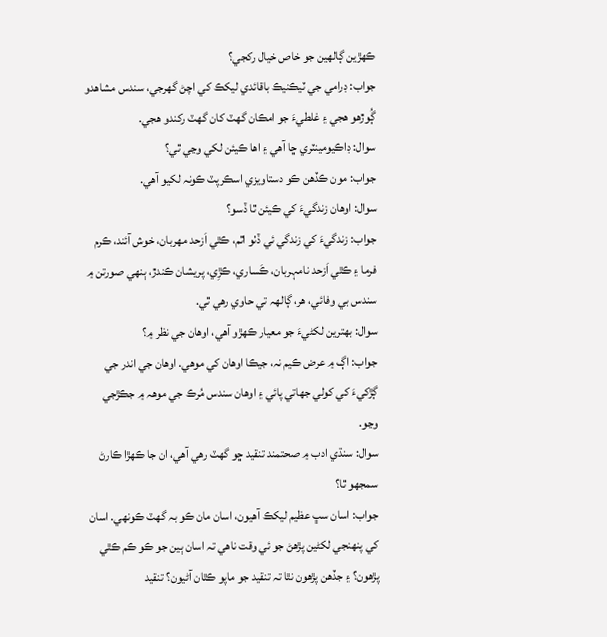ڪھڙين ڳالھين جو خاص خيال رکجي؟
جواب: ڊرامي جي ٽيڪنيڪ باقائدي ليکڪ کي اچڻ گهرجي، سندس مشاهدو ڳُوڙهو هجي ۽ غلطيءَ جو امڪان گهٽ کان گهٽ رکندو هجي.
سوال: ڊاڪيومينٽري ڇا آهي ۽ اها ڪيئن لکي وڃي ٿي؟
جواب: مون ڪڏهن ڪو دستاويزي اسڪرپٽ ڪونہ لکيو آهي.
سوال: اوهان زندگيءَ کي ڪيئن ٿا ڏسو؟
جواب: زندگيءَ کي زندگي ئي ڏٺو اٿم، ڪٿي اَزحد مھربان، خوش آئند، ڪرم فرما ۽ ڪٿي اَزحد نامہربان، ڪَساري، ڪڙِي، پريشان ڪندڙ، ٻنھي صورتن ۾ سندس بي وفائي، هر، ڳالھہ تي حاوي رهي ٿي.
سوال: بھترين لکڻيءَ جو معيار ڪھڙو آهي، اوهان جي نظر ۾؟
جواب: اڳ ۾ عرض ڪيم نہ، جيڪا اوهان کي موهي. اوهان جي اندر جي ڳڙکيءَ کي کولي جهاتي پائي ۽ اوهان سندس مُرڪ جي موھہ ۾ جڪڙجي وڃو.
سوال: سنڌي ادب ۾ صحتمند تنقيد ڇو گهٽ رهي آهي، ان جا ڪھڙا ڪارڻ سمجهو ٿا؟
جواب: اسان سڀ عظيم ليکڪ آهيون، اسان مان ڪو بہ گهٽ ڪونھي. اسان کي پنھنجي لکڻين پڙهڻ جو ئي وقت ناهي تہ اسان ٻين جو ڪو ڪم ڪٿي پڙهون؟ ۽ جڏهن پڙهون نٿا تہ تنقيد جو ماپو ڪٿان آڻيون؟ تنقيد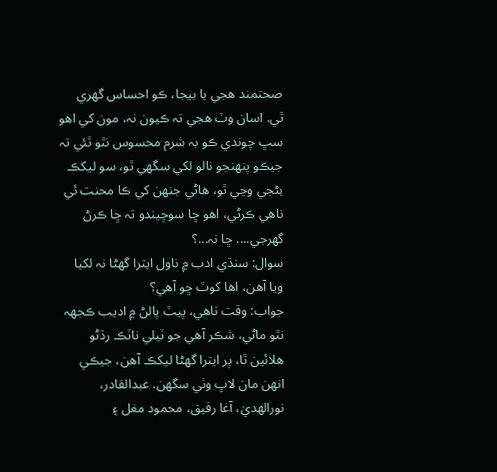صحتمند هجي يا بيجا، ڪو احساس گهري ٿي. اسان وٽ هجي تہ ڪيون نہ، مون کي اهو سڀ چوندي ڪو بہ شرم محسوس نٿو ٿئي تہ جيڪو پنھنجو نالو لکي سگهي ٿو، سو ليکڪ بڻجي وڃي ٿو، هاڻي جنھن کي ڪا محنت ئي ناهي ڪرڻي، اهو ڇا سوچيندو تہ ڇا ڪرڻ گهرجي.... ڇا نہ...؟
سوال: سنڌي ادب ۾ ناول ايترا گهڻا نہ لکيا ويا آهن، اها کوٽ ڇو آهي؟
جواب: وقت ناهي، پيٽ پالڻ ۾ اديب ڪجهہ نٿو ماڻي، شڪر آهي جو ٽيلي ناٽڪ رڌڻو هلائين ٿا، پر ايترا گهڻا ليکڪ آهن، جيڪي انھن مان لاڀ وٺي سگهن. عبدالقادر، نورالھديٰ، آغا رفيق، محمود مغل ۽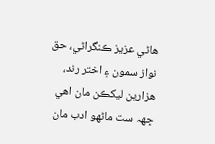هاڻي عزيز ڪنگراڻي، حق نواز سمون ۽ اختر رند، هزارين ليکڪن مان اهي ڇھہ ست ماڻھو ادب مان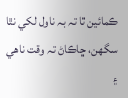ڪمائين ٿا تہ بہ ناول لکي نٿا سگهن، ڇاڪاڻ تہ وقت ناهي ۽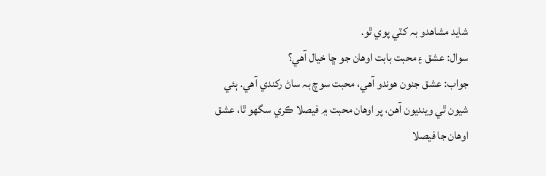شايد مشاهدو بہ کٽي پوي ٿو.
سوال: عشق ۽ محبت بابت اوهان جو ڇا خيال آهي؟
جواب: عشق جنون هوندو آهي، محبت سوچ بہ ساڻ رکندي آهي. ٻئي شيون ٿي وينديون آهن، پر اوهان محبت ۾ فيصلا ڪري سگهو ٿا، عشق اوهان جا فيصلا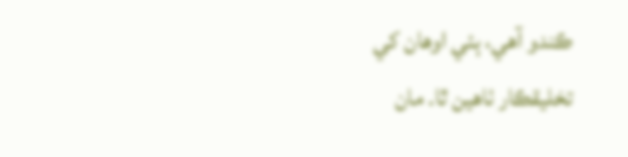ڪندو آهي، ٻئي اوهان کي تخليقڪار ٺاهين ٿا. مان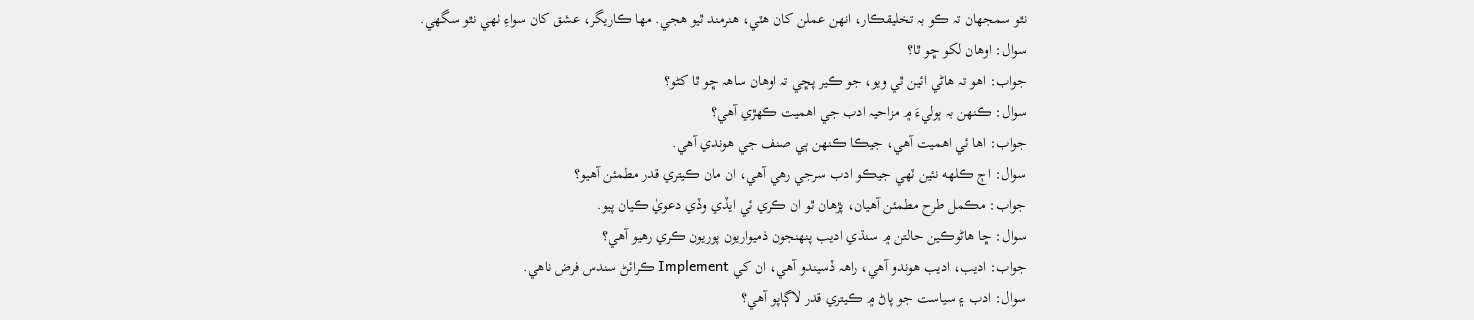نٿو سمجهان تہ ڪو بہ تخليقڪار، انھن عملن کان هٽي، هنرمند ٿيو هجي. مھا ڪاريگر، عشق کان سواءِ ٺھي نٿو سگهي.
سوال: اوهان لکو ڇو ٿا؟
جواب: اهو تہ هاڻي ائين ٿي ويو، جو ڪير پڇي تہ اوهان ساھہ ڇو ٿا کڻو؟
سوال: ڪنھن بہ ٻوليءَ ۾ مزاحيہ ادب جي اهميت ڪھڙي آهي؟
جواب: اها ئي اهميت آهي، جيڪا ڪنھن ٻي صنف جي هوندي آهي.
سوال: اڄ ڪلھه نئين ٽھي جيڪو ادب سرجي رهي آهي، ان مان ڪيتري قدر مطمئن آهيو؟
جواب: مڪمل طرح مطمئن آهيان، پڙهان ٿو ان ڪري ئي ايڏي وڏي دعويٰ ڪيان پيو.
سوال: ڇا هاڻوڪين حالتن ۾ سنڌي اديب پنھنجون ذميواريون پوريون ڪري رهيو آهي؟
جواب: اديب، اديب هوندو آهي، راھہ ڏسيندو آهي، ان کي Implement ڪرائڻ سندس فرض ناهي.
سوال: ادب ۽ سياست جو پاڻ ۾ ڪيتري قدر لاڳاپو آهي؟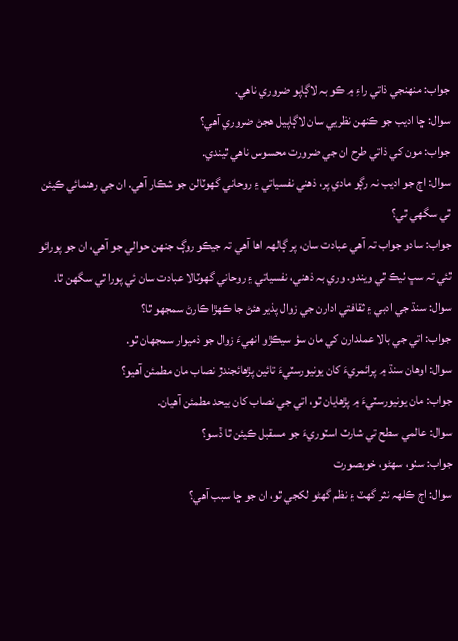جواب: منھنجي ذاتي راءِ ۾ ڪو بہ لاڳاپو ضروري ناهي.
سوال: ڇا اديب جو ڪنھن نظريي سان لاڳاپيل هجڻ ضروري آهي؟
جواب: مون کي ذاتي طرح ان جي ضرورت محسوس ناهي ٿيندي.
سوال: اڄ جو اديب نہ رڳو مادي پر، ذهني نفسياتي ۽ روحاني گهوٽالن جو شڪار آهي. ان جي رهنمائي ڪيئن ٿي سگهي ٿي؟
جواب: سادو جواب تہ آهي عبادت سان، پر ڳالھہ اها آهي تہ جيڪو روڳ جنھن حوالي جو آهي، ان جو پورائو ٿئي تہ سڀ ٺيڪ ٿي ويندو. وري بہ ذهني، نفسياتي ۽ روحاني گهوٽالا عبادت سان ئي پورا ٿي سگهن ٿا.
سوال: سنڌ جي ادبي ۽ ثقافتي ادارن جي زوال پذير هئڻ جا ڪھڙا ڪارڻ سمجهو ٿا؟
جواب: اتي جي بالا عملدارن کي مان سؤ سيڪڙو انھيءَ زوال جو ذميوار سمجهان ٿو.
سوال: اوهان سنڌ ۾ پرائمريءَ کان يونيورسٽيءَ تائين پڙهائجندڙ نصاب مان مطمئن آهيو؟
جواب: مان يونيورسٽيءَ ۾ پڙهايان ٿو، اتي جي نصاب کان بيحد مطمئن آهيان.
سوال: عالمي سطح تي شارٽ اسٽوريءَ جو مسقبل ڪيئن ٿا ڏسو؟
جواب: سٺو، سھڻو، خوبصورت
سوال: اڄ ڪلھہ نثر گهٽ ۽ نظم گهڻو لکجي ٿو، ان جو ڇا سبب آهي؟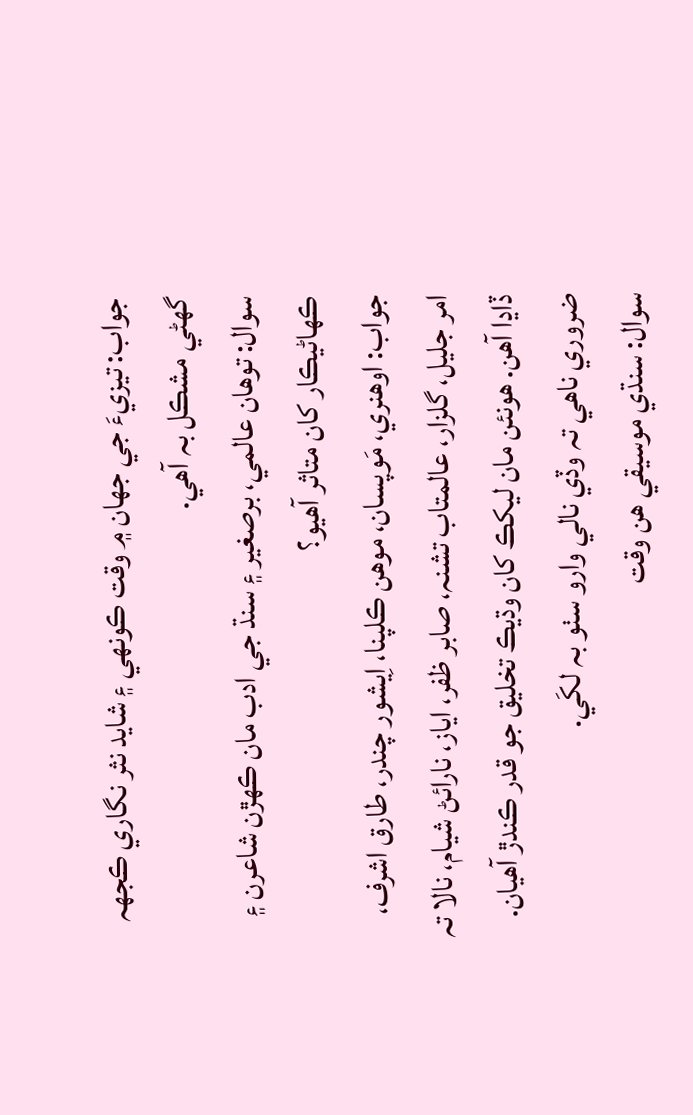جواب: تيزيءَ جي جھان ۾ وقت ڪونھي ۽ شايد نثر نگاري ڪجهہ گهڻي مشڪل بہ آهي.
سوال: توهان عالمي، برصغير ۽ سنڌ جي ادب مان ڪھڙن شاعرن ۽ ڪھاڻيڪار کان متاثر آهيو؟
جواب: اوهنري، مَوپسان، موهن ڪلپنا، اِيشور چندر، طارق اشرف، امر جليل، گلزار، عالمتاب تشنہ، صابر ظفر، اياز، نارائڻ شيام، نالا تہ ڏاڍا آهن. هونئن مان ليکڪ کان وڌيڪ تخليق جو قدر ڪندڙ آهيان. ضروري ناهي تہ وڏي نالي وارو سٺو بہ لکَي.
سوال: سنڌي موسيقي هن وقت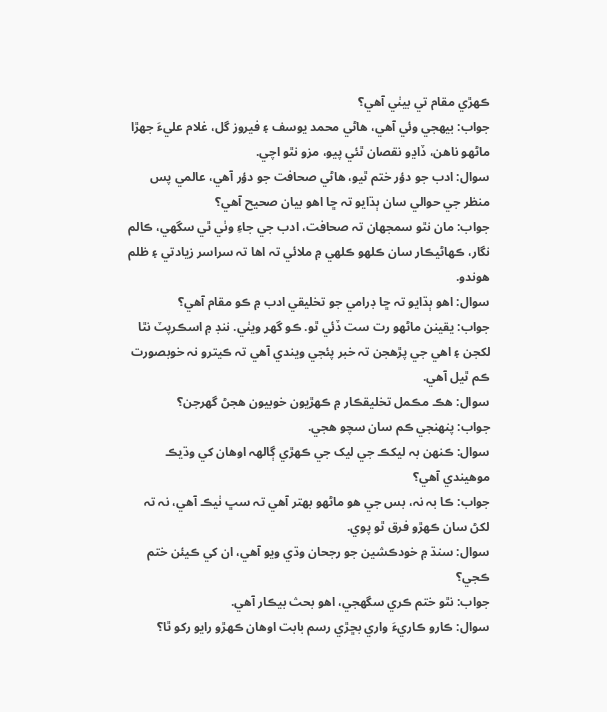ڪھڙي مقام تي بيٺي آهي؟
جواب: بيھجي وئي آهي، هاڻي محمد يوسف ۽ فيروز گل، غلام عليءَ جھڙا ماڻھو ناهن، ڏاڍو نقصان ٿئي پيو، مزو نٿو اچي.
سوال: ادب جو دؤر ختم ٿيو، هاڻي صحافت جو دؤر آهي، عالمي پس منظر جي حوالي سان ٻڌايو تہ ڇا اهو بيان صحيح آهي؟
جواب: مان نٿو سمجهان تہ صحافت، ادب جي جاءِ وٺي ٿي سگهي، ڪالم نگار، ڪھاڻيڪار سان ڪلھو ڪلھي ۾ ملائي تہ اها تہ سراسر زيادتي ۽ ظلم هوندو.
سوال: اهو ٻڌايو تہ ڇا ڊرامي جو تخليقي ادب ۾ ڪو مقام آهي؟
جواب: يقينن ماڻھو رت ست ڏئي ٿو. ڪو گهر ويٺي. ننڊ ۾ اسڪرپٽ نٿا لکجن ۽ اهي جي پڙهجن تہ خبر پئجي ويندي آهي تہ ڪيترو نہ خوبصورت ڪم ٿيل آهي.
سوال: هڪ مڪمل تخليقڪار ۾ ڪھڙيون خوبيون هجڻ گهرجن؟
جواب: پنھنجي ڪم سان سچو هجي.
سوال: ڪنھن بہ ليکڪ جي ليک جي ڪھڙي ڳالھہ اوهان کي وڌيڪ موهيندي آهي؟
جواب: ڪا بہ نہ، بس جي هو ماڻھو بھتر آهي تہ سڀ ٺيڪ آهي، نہ تہ لکڻ سان ڪھڙو فرق ٿو پوي.
سوال: سنڌ ۾ خودڪشين جو رجحان وڌي ويو آهي، ان کي ڪيئن ختم ڪجي؟
جواب: نٿو ختم ڪري سگهجي، اهو بحث بيڪار آهي.
سوال: ڪارو ڪاريءَ واري بڇڙي رسم بابت اوهان ڪھڙو رايو رکو ٿا؟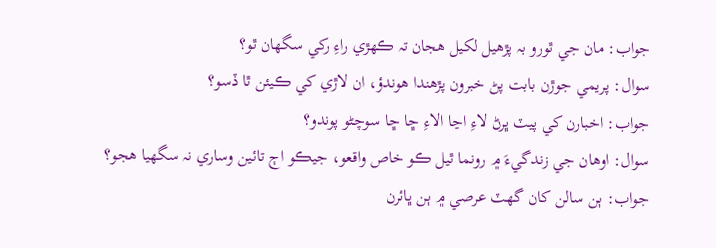جواب: مان جي ٿورو بہ پڙهيل لکيل هجان تہ ڪھڙي راءِ رکي سگهان ٿو؟
سوال: پريمي جوڙن بابت پڻ خبرون پڙهندا هوندؤ، ان لاڙي کي ڪيئن ٿا ڏسو؟
جواب: اخبارن کي پيٽ ڀرڻ لاءِ اڃا الاءِ ڇا ڇا سوچڻو پوندو؟
سوال: اوهان جي زندگيءَ ۾ رونما ٿيل ڪو خاص واقعو، جيڪو اڄ تائين وساري نہ سگهيا هجو؟
جواب: ٻن سالن کان گهٽ عرصي ۾ ٻن ڀائرن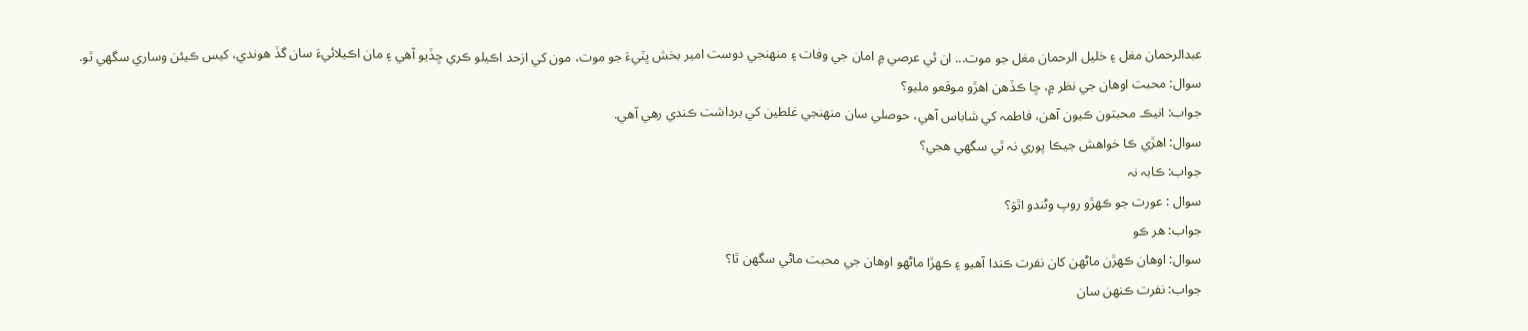عبدالرحمان مغل ۽ خليل الرحمان مغل جو موت... ان ئي عرصي ۾ امان جي وفات ۽ منھنجي دوست امير بخش ڀٽيءَ جو موت، مون کي ازحد اڪيلو ڪري ڇڏيو آهي ۽ مان اڪيلائيءَ سان گڏ هوندي، کيس ڪيئن وساري سگهي ٿو.
سوال: محبت اوهان جي نظر ۾، ڇا ڪڏهن اهڙو موقعو مليو؟
جواب: انيڪ محبتون ڪيون آهن، فاطمہ کي شاباس آهي، حوصلي سان منھنجي غلطين کي برداشت ڪندي رهي آهي.
سوال: اهڙي ڪا خواهش جيڪا پوري نہ ٿي سگهي هجي؟
جواب: ڪابہ نہ
سوال : عورت جو ڪھڙو روپ وڻندو اٿوَ؟
جواب: هر ڪو
سوال: اوهان ڪھڙن ماڻھن کان نفرت ڪندا آهيو ۽ ڪھڙا ماڻھو اوهان جي محبت ماڻي سگهن ٿا؟
جواب: نفرت ڪنھن سان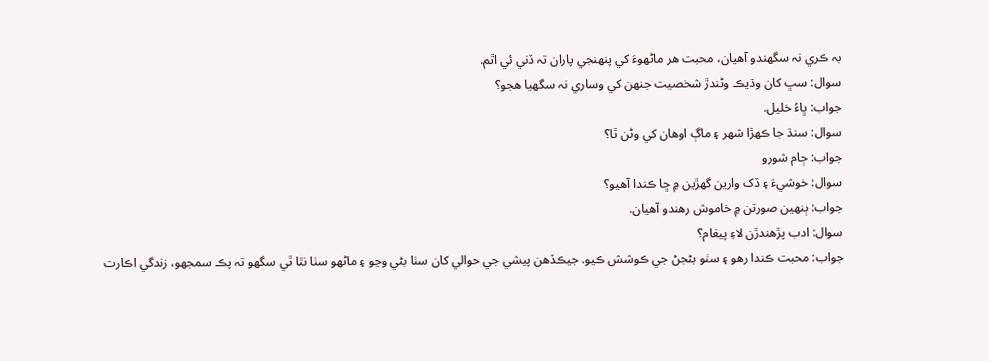بہ ڪري نہ سگهندو آهيان، محبت هر ماڻھوءَ کي پنھنجي پاران تہ ڏني ئي اٿم.
سوال: سڀ کان وڌيڪ وڻندڙ شخصيت جنھن کي وساري نہ سگهيا هجو؟
جواب: ڀاءُ خليل.
سوال: سنڌ جا ڪھڙا شھر ۽ ماڳ اوهان کي وڻن ٿا؟
جواب: ڄام شورو
سوال: خوشيءَ ۽ ڏک وارين گهڙين ۾ ڇا ڪندا آهيو؟
جواب: ٻنھين صورتن ۾ خاموش رهندو آهيان.
سوال: ادب پڙهندڙن لاءِ پيغام؟
جواب: محبت ڪندا رهو ۽ سٺو بڻجڻ جي ڪوشش ڪيو. جيڪڏهن پيشي جي حوالي کان سٺا بڻي وڃو ۽ ماڻھو سٺا نٿا ٿي سگهو تہ پڪ سمجهو، زندگي اڪارت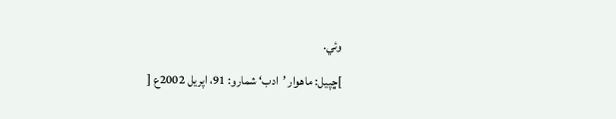وئي.

]ڇپيل: ماهوار ’ادب‘ شمارو: 91، اپريل 2002ع [